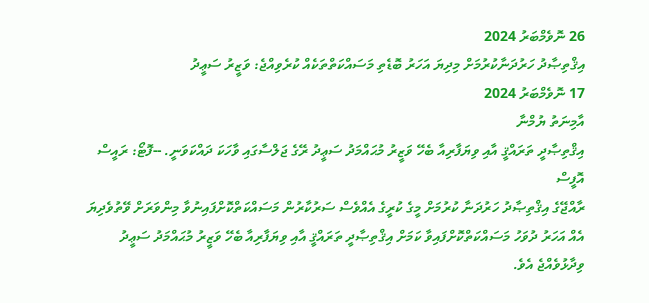26 ނޮވެމްބަރު 2024
އިޤްތިޞާދު ހަރުދަނާކުރުމަށް މިދިޔަ އަހަރު ބޮޑެތި މަސައްކަތްތަކެއް ކުރެވިއްޖެ: ވަޒީރު ސަޢީދު
17 ނޮވެމްބަރު 2024
އާމިނަތު ޔުމްނާ
އިޤްތިޞާދީ ތަރައްޤީ އާއި ވިޔަފާރިއާ ބެހޭ ވަޒީރު މުޙައްމަދު ސަޢީދު ރޭގެ ޖަލްސާގައި ވާހަކަ ދައްކަވަނީ. --ފޮޓޯ: ރައީސް އޮފީސް
ރާއްޖޭގެ އިޤްތިޞާދު ހަރުދަނާ ކުރުމަށް މީގެ ކުރީގެ އެއްވެސް ސަރުކާރުން މަސައްކަތްކޮށްފައިނުވާ މިންވަރަށް ވޭތުވެދިޔަ އެއް އަހަރު ދުވަހު މަސައްކަތްކޮށްފައިވާ ކަމަށް އިޤްތިޞާދީ ތަރައްޤީ އާއި ވިޔަފާރިއާ ބެހޭ ވަޒީރު މުޙައްމަދު ސަޢީދު ވިދާޅުވެއްޖެ އެވެ.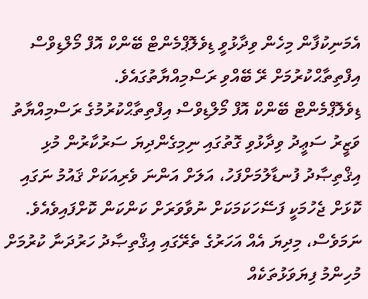އެމަނިކުފާން މިހެން ވިދާޅުވީ ޑިވެލޮޕްމެންޓް ބޭންކް އޮފް މޯލްޑިވްސް އިފްތިތާޙްކުރުމަށް ރޭ ބޭއްވި ރަސްމިއްޔާތުގައެވެ.
ޑިވެލޮޕްމެންޓް ބޭންކް އޮފް މޯލްޑިވްސް އިފްތިތާޙްކުރުމުގެ ރަސްމިއްޔާތު
ވަޒީރު ސަޢީދު ވިދާޅުވި ގޮތުގައި ނިމިގެންދިޔަ ސަރުކާރުން މުޅި އިޤްތިޞާދު ފުނޑާލުމަށްފަހު، އަލަށް އަންނަ ވެރިއަކަށް ޤައުމު ނަގައި ކޮޅަށް ޖެހުމަކީ ފަސޭހަކަމަކަށް ނުވާވަރަށް ކަންކަން ކޮށްފައިވެއެވެ. ނަމަވެސް، މިދިޔަ އެއް އަހަރުގެ ތެރޭގައި އިޤްތިޞާދު ހަރުދަނާ ކުރުމަށް މުހިންމު ފިޔަވަޅުތަކެއް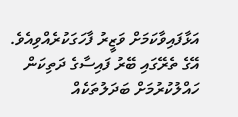އަޅާފައިވާކަމަށް ވަޒީރު ފާހަގަކުރެއްވިއެވެ.
އޭގެ ތެރޭގައި ބޭރު ފައިސާގެ ދަތިކަން ހައްލުކުރުމަށް ބަދަލުތަކެއް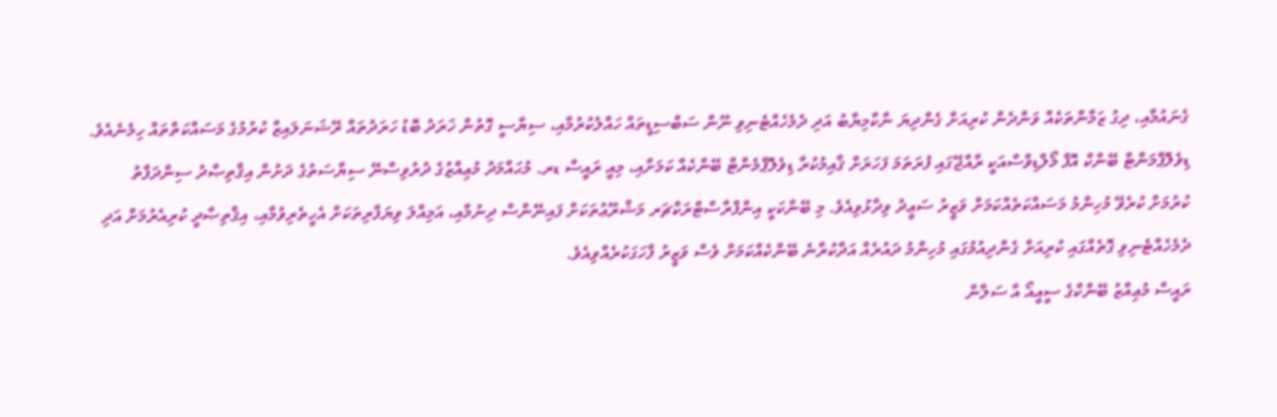ގެނައުމާއި، ދިގު ޒަމާންތަކެއް ވަންދެން ކުރިއަށް ގެންދިޔަ ނާކާމިޔާބު އަދި ދެމެހެއްޓެނިވި ނޫން ސަބްސިޑީތައް ހައްލުކުރުމާއި، ސިޔާސީ ގޮތުން ޚަރަދު ބޮޑު ހަރަދުތައް ރޭޝަނަލައިޒް ކުރުމުގެ މަސައްކަތްތައް ހިމެނެއެވެ.
ޑިވެލޮޕްމަންޓް ބޭންކް އޮފް މޯލްޑިވްސްއަކީ ރާއްޖޭގައި ފުރަތަމަ ފަހަރަށް ޤާއިމުކުރާ ޑިވެލޮޕްމެންޓް ބޭންކެއް ކަމަށާއި، މިއީ ރައީސް ޑރ. މުޙައްމަދު މުޢިއްޒުގެ ދުރުވިސްނޭ ސިޔާސަތުގެ ދަށުން އިޤްތިޞާދު ސިންދަފާތު ކުރުމަށް ކުރެވޭ މުހިންމު މަސައްކަތެއްކަމަށް ވަޒީރު ސަޢީދު ވިދާޅުވިއެވެ. މި ބޭންކަކީ އިންފްރާސްޓްރަކްޗަރ މަޝްރޫޢުތަކަށް ފައިނޭންސް ދިނުމާއި، އަމިއްލަ ވިޔަފާރިތަކަށް އެހީތެރިވުމާއި، އިޤްތިޞާދީ ކުރިއެރުމަށް އަދި ދެމެހެއްޓެނިވި ގޮތެއްގައި ކުރިއަށް ގެންދިއުމުގައި މުހިންމު ދައުރެއް އަދާކުރާނެ ބޭންކެއްކަމަށް ވެސް ވަޒީރު ފާހަގަކުރެއްވިއެވެ.
ރައީސް މުޢިއްޒު ބޭންކްގެ ސީއީއޯ އާ ސަލާން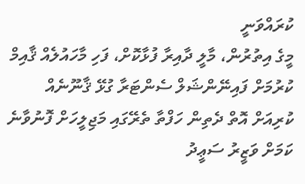ކުރައްވަނީ
މީގެ އިތުރުން، މާލީ ދާއިރާ ފުޅާކޮށް، ފަހި މާހައުލެއް ޤާއިމް ކުރުމަށް ފައިނޭންޝަލް ސެންޓަރާ ގުޅޭ ޤާނޫނެއް ކުރިއަށް އޮތް ދެތިން ހަފްތާ ތެރޭގައި މަޖިލީހަށް ފޮނުވާނެ ކަމަށް ވަޒީރު ސަޢީދު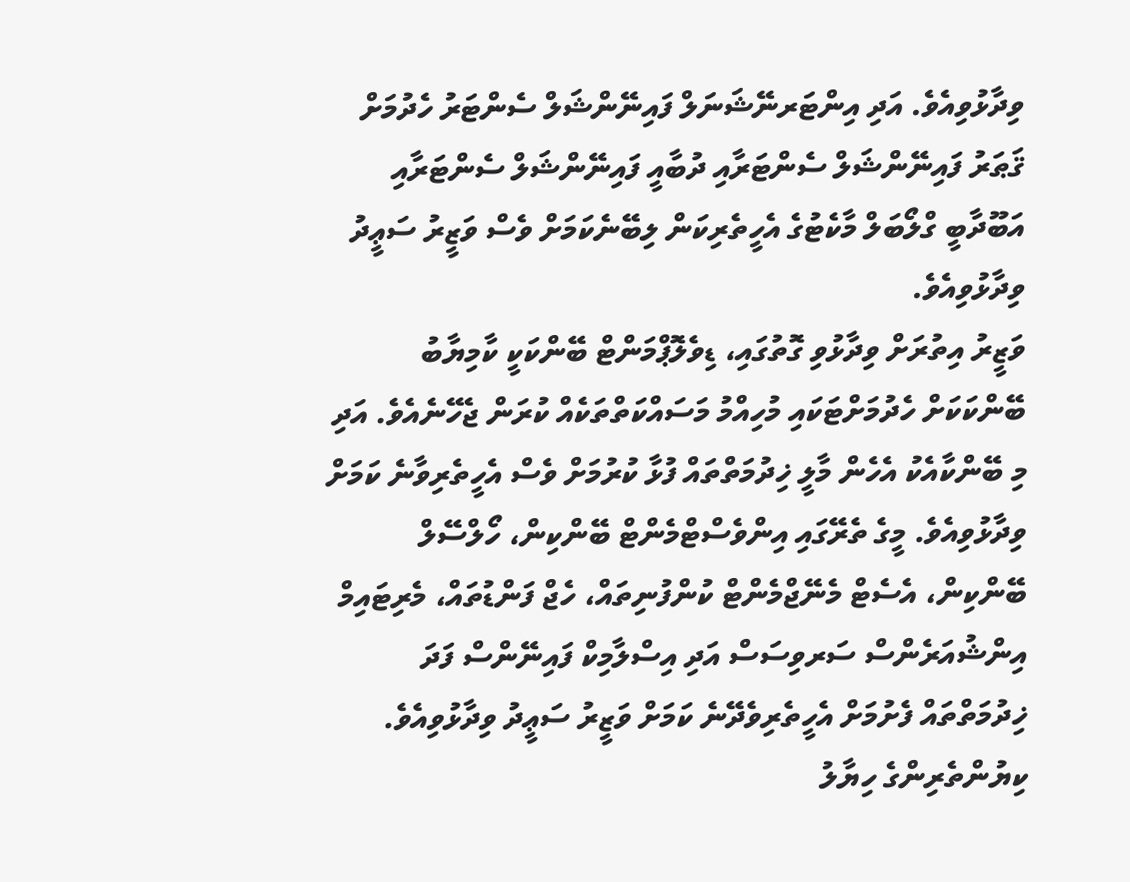ވިދާޅުވިއެވެ. އަދި އިންޓަރނޭޝަނަލް ފައިނޭންޝަލް ސެންޓަރު ހެދުމަށް ޤަޠަރު ފައިނޭންޝަލް ސެންޓަރާއި ދުބާއީ ފައިނޭންޝަލް ސެންޓަރާއި އަބޫދާބީ ގްލޯބަލް މާކެޓުގެ އެހީތެރިކަން ލިބޭނެކަމަށް ވެސް ވަޒީރު ސަޢީދު ވިދާޅުވިއެވެ.
ވަޒީރު އިތުރަށް ވިދާޅުވި ގޮތުގައި، ޑިވެލޮޕްމަންޓް ބޭންކަކީ ކާމިޔާބު ބޭންކަކަށް ހެދުމަށްޓަކައި މުހިއްމު މަސައްކަތްތަކެއް ކުރަން ޖެހޭނެއެވެ. އަދި މި ބޭންކާއެކު އެހެން މާލީ ޚިދުމަތްތައް ފުޅާ ކުރުމަށް ވެސް އެހީތެރިވާނެ ކަމަށް ވިދާޅުވިއެވެ. މީގެ ތެރޭގައި އިންވެސްޓްމެންޓް ބޭންކިން، ހޯލްސޭލް ބޭންކިން، އެސެޓް މެނޭޖްމެންޓް ކުންފުނިތައް، ހެޖް ފަންޑުތައް، މެރިޓައިމް އިންޝުއަރެންސް ސަރވިސަސް އަދި އިސްލާމިކް ފައިނޭންސް ފަދަ ޚިދުމަތްތައް ފެށުމަށް އެހީތެރިވެދޭނެ ކަމަށް ވަޒީރު ސަޢީދު ވިދާޅުވިއެވެ.
ކިޔުންތެރިންގެ ހިޔާލު